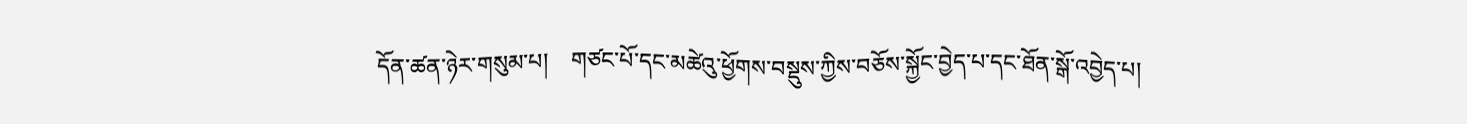དོན་ཚན་ཉེར་གསུམ་པ།    གཙང་པོ་དང་མཚེའུ་ཕྱོགས་བསྡུས་ཀྱིས་བཅོས་སྐྱོང་བྱེད་པ་དང་ཐོན་སྒོ་འབྱེད་པ།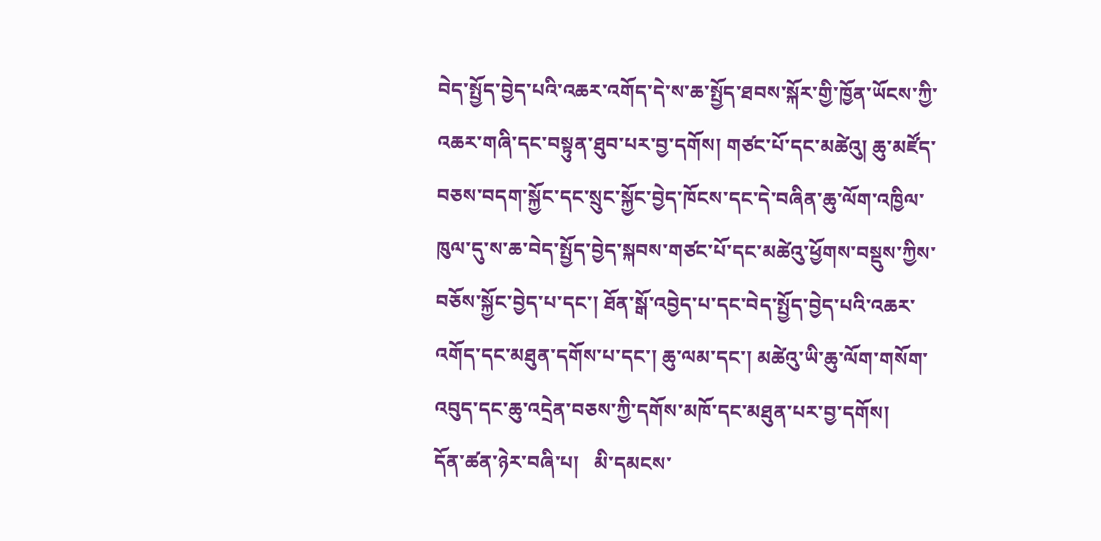བེད་སྤྱོད་བྱེད་པའི་འཆར་འགོད་དེ་ས་ཆ་སྤྱོད་ཐབས་སྐོར་གྱི་ཁྱོན་ཡོངས་ཀྱི་འཆར་གཞི་དང་བསྟུན་ཐུབ་པར་བྱ་དགོས། གཙང་པོ་དང་མཚེའུ། ཆུ་མཛོད་བཅས་བདག་སྐྱོང་དང་སྲུང་སྐྱོང་བྱེད་ཁོངས་དང་དེ་བཞིན་ཆུ་ལོག་འཁྱིལ་ཁུལ་དུ་ས་ཆ་བེད་སྤྱོད་བྱེད་སྐབས་གཙང་པོ་དང་མཚེའུ་ཕྱོགས་བསྡུས་ཀྱིས་བཅོས་སྐྱོང་བྱེད་པ་དང་། ཐོན་སྒོ་འབྱེད་པ་དང་བེད་སྤྱོད་བྱེད་པའི་འཆར་འགོད་དང་མཐུན་དགོས་པ་དང་། ཆུ་ལམ་དང་། མཚེའུ་ཡི་ཆུ་ལོག་གསོག་འབུད་དང་ཆུ་འདྲེན་བཅས་ཀྱི་དགོས་མཁོ་དང་མཐུན་པར་བྱ་དགོས།
དོན་ཚན་ཉེར་བཞི་པ།   མི་དམངས་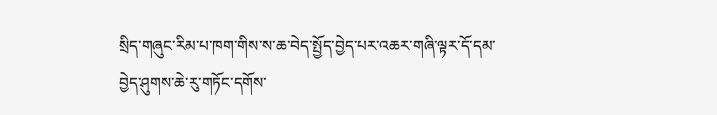སྲིད་གཞུང་རིམ་པ་ཁག་གིས་ས་ཆ་བེད་སྤྱོད་བྱེད་པར་འཆར་གཞི་ལྟར་དོ་དམ་བྱེད་ཤུགས་ཆེ་རུ་གཏོང་དགོས་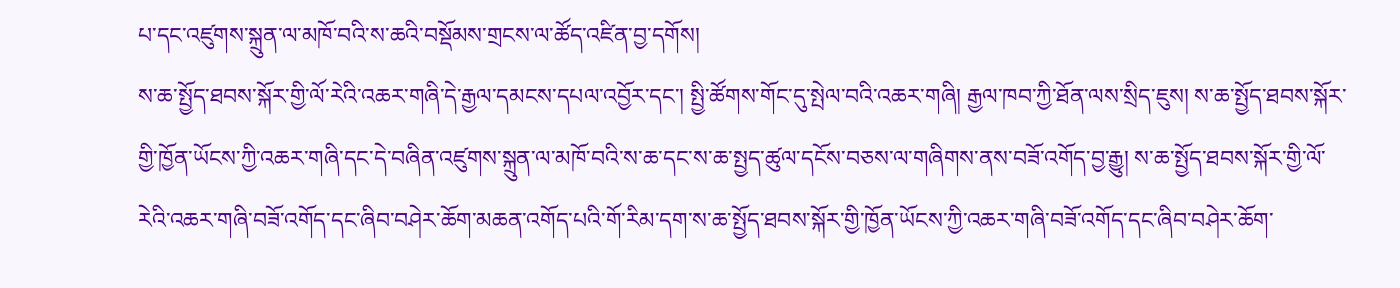པ་དང་འཛུགས་སྐྲུན་ལ་མཁོ་བའི་ས་ཆའི་བསྡོམས་གྲངས་ལ་ཚོད་འཛིན་བྱ་དགོས།
ས་ཆ་སྤྱོད་ཐབས་སྐོར་གྱི་ལོ་རེའི་འཆར་གཞི་དེ་རྒྱལ་དམངས་དཔལ་འབྱོར་དང་། སྤྱི་ཚོགས་གོང་དུ་སྤེལ་བའི་འཆར་གཞི། རྒྱལ་ཁབ་ཀྱི་ཐོན་ལས་སྲིད་ཇུས། ས་ཆ་སྤྱོད་ཐབས་སྐོར་གྱི་ཁྱོན་ཡོངས་ཀྱི་འཆར་གཞི་དང་དེ་བཞིན་འཛུགས་སྐྲུན་ལ་མཁོ་བའི་ས་ཆ་དང་ས་ཆ་སྤྱད་ཚུལ་དངོས་བཅས་ལ་གཞིགས་ནས་བཟོ་འགོད་བྱ་རྒྱུ། ས་ཆ་སྤྱོད་ཐབས་སྐོར་གྱི་ལོ་རེའི་འཆར་གཞི་བཟོ་འགོད་དང་ཞིབ་བཤེར་ཆོག་མཆན་འགོད་པའི་གོ་རིམ་དག་ས་ཆ་སྤྱོད་ཐབས་སྐོར་གྱི་ཁྱོན་ཡོངས་ཀྱི་འཆར་གཞི་བཟོ་འགོད་དང་ཞིབ་བཤེར་ཆོག་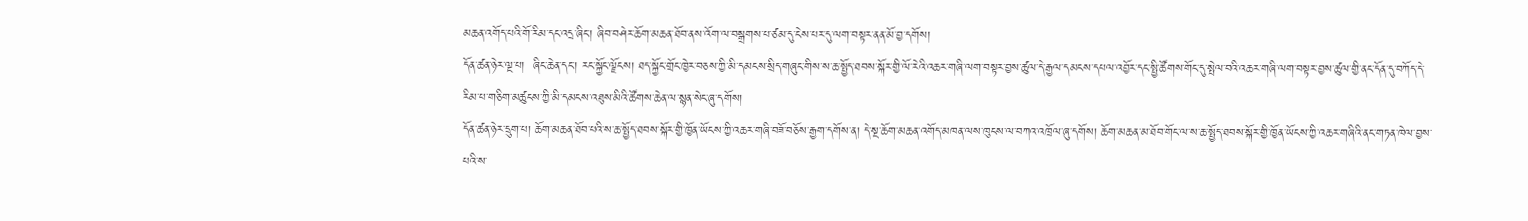མཆན་འགོད་པའི་གོ་རིམ་དང་འདྲ་ཞིང་། ཞིབ་བཤེར་ཆོག་མཆན་ཐོབ་ནས་འོག་ལ་བསྒྲགས་པ་ཙམ་དུ་ངེས་པར་དུ་ལག་བསྟར་ནན་མོ་བྱ་དགོས།
དོན་ཚན་ཉེར་ལྔ་པ།  ཞིང་ཆེན་དང་། རང་སྐྱོང་ལྗོངས། ཐད་སྐྱོང་གྲོང་ཁྱེར་བཅས་ཀྱི་མི་དམངས་སྲིད་གཞུང་གིས་ས་ཆ་སྤྱོད་ཐབས་སྐོར་གྱི་ལོ་རེའི་འཆར་གཞི་ལག་བསྟར་བྱས་ཚུལ་དེ་རྒྱལ་དམངས་དཔལ་འབྱོར་དང་སྤྱི་ཚོགས་གོང་དུ་སྤེལ་བའི་འཆར་གཞི་ལག་བསྟར་བྱས་ཚུལ་གྱི་ནང་དོན་དུ་བཀོད་དེ་རིམ་པ་གཅིག་མཚུངས་ཀྱི་མི་དམངས་འཐུས་མིའི་ཚོགས་ཆེན་ལ་སྙན་སེང་ཞུ་དགོས།
དོན་ཚན་ཉེར་དྲུག་པ། ཆོག་མཆན་ཐོབ་པའི་ས་ཆ་སྤྱོད་ཐབས་སྐོར་གྱི་ཁྱོན་ཡོངས་ཀྱི་འཆར་གཞི་བཟོ་བཅོས་རྒྱག་དགོས་ན། དེ་སྔ་ཆོག་མཆན་འགོད་མཁན་ལས་ཁུངས་ལ་བཀའ་འཁྲོལ་ཞུ་དགོས། ཆོག་མཆན་མ་ཐོབ་གོང་ལ་ས་ཆ་སྤྱོད་ཐབས་སྐོར་གྱི་ཁྱོན་ཡོངས་ཀྱི་འཆར་གཞིའི་ནང་གཏན་ཁེལ་བྱས་པའི་ས་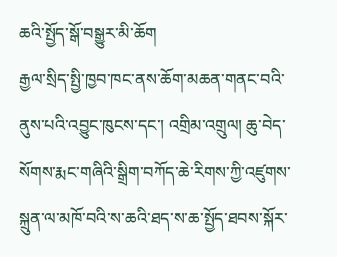ཆའི་སྤྱོད་སྒོ་བསྒྱུར་མི་ཆོག
རྒྱལ་སྲིད་སྤྱི་ཁྱབ་ཁང་ནས་ཆོག་མཆན་གནང་བའི་ནུས་པའི་འབྱུང་ཁུངས་དང་། འགྲིམ་འགྲུལ། ཆུ་བེད་སོགས་རྨང་གཞིའི་སྒྲིག་བཀོད་ཆེ་རིགས་ཀྱི་འཛུགས་སྐྲུན་ལ་མཁོ་བའི་ས་ཆའི་ཐད་ས་ཆ་སྤྱོད་ཐབས་སྐོར་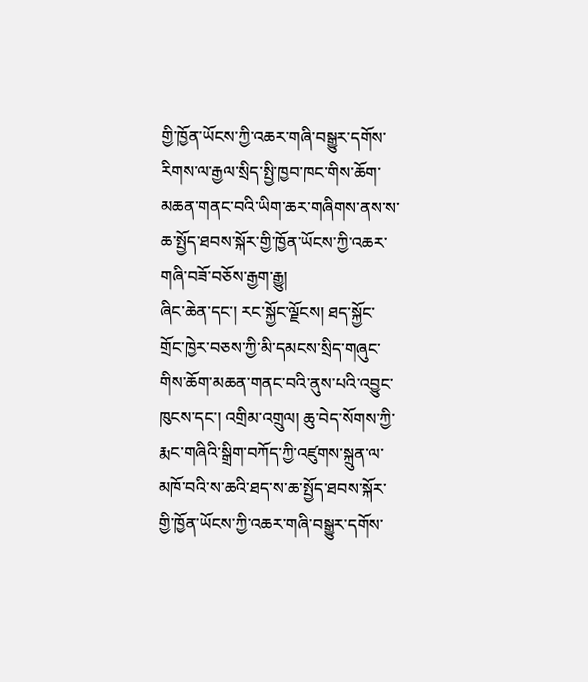གྱི་ཁྱོན་ཡོངས་ཀྱི་འཆར་གཞི་བསྒྱུར་དགོས་རིགས་ལ་རྒྱལ་སྲིད་སྤྱི་ཁྱབ་ཁང་གིས་ཆོག་མཆན་གནང་བའི་ཡིག་ཆར་གཞིགས་ནས་ས་ཆ་སྤྱོད་ཐབས་སྐོར་གྱི་ཁྱོན་ཡོངས་ཀྱི་འཆར་གཞི་བཟོ་བཅོས་རྒྱག་རྒྱུ།
ཞིང་ཆེན་དང་། རང་སྐྱོང་ལྗོངས། ཐད་སྐྱོང་གྲོང་ཁྱེར་བཅས་ཀྱི་མི་དམངས་སྲིད་གཞུང་གིས་ཆོག་མཆན་གནང་བའི་ནུས་པའི་འབྱུང་ཁུངས་དང་། འགྲིམ་འགྲུལ། ཆུ་བེད་སོགས་ཀྱི་རྨང་གཞིའི་སྒྲིག་བཀོད་ཀྱི་འཛུགས་སྐྲུན་ལ་མཁོ་བའི་ས་ཆའི་ཐད་ས་ཆ་སྤྱོད་ཐབས་སྐོར་གྱི་ཁྱོན་ཡོངས་ཀྱི་འཆར་གཞི་བསྒྱུར་དགོས་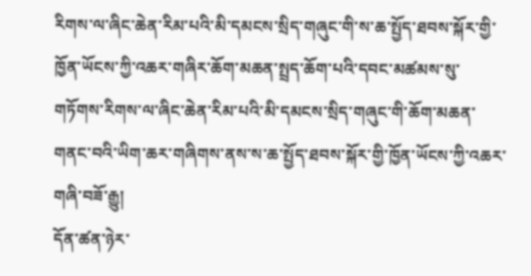རིགས་ལ་ཞིང་ཆེན་རིམ་པའི་མི་དམངས་སྲིད་གཞུང་གི་ས་ཆ་སྤྱོད་ཐབས་སྐོར་གྱི་ཁྱོན་ཡོངས་ཀྱི་འཆར་གཞིར་ཆོག་མཆན་སྤྲད་ཆོག་པའི་དབང་མཚམས་སུ་གཏོགས་རིགས་ལ་ཞིང་ཆེན་རིམ་པའི་མི་དམངས་སྲིད་གཞུང་གི་ཆོག་མཆན་གནང་བའི་ཡིག་ཆར་གཞིགས་ནས་ས་ཆ་སྤྱོད་ཐབས་སྐོར་གྱི་ཁྱོན་ཡོངས་ཀྱི་འཆར་གཞི་བཟོ་རྒྱུ།
དོན་ཚན་ཉེར་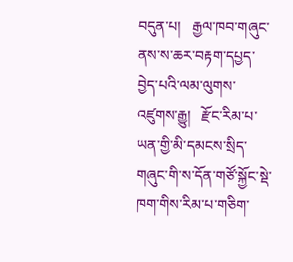བདུན་པ།   རྒྱལ་ཁབ་གཞུང་ནས་ས་ཆར་བརྟག་དཔྱད་བྱེད་པའི་ལམ་ལུགས་འཛུགས་རྒྱུ།   རྫོང་རིམ་པ་ཡན་གྱི་མི་དམངས་སྲིད་གཞུང་གི་ས་དོན་གཙོ་སྐྱོང་སྡེ་ཁག་གིས་རིམ་པ་གཅིག་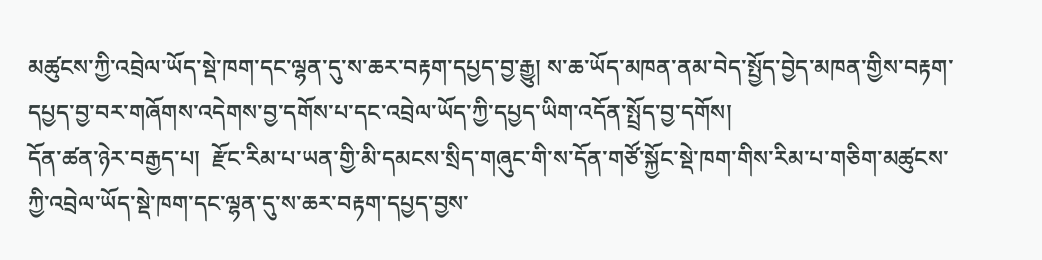མཚུངས་ཀྱི་འབྲེལ་ཡོད་སྡེ་ཁག་དང་ལྷན་དུ་ས་ཆར་བརྟག་དཔྱད་བྱ་རྒྱུ། ས་ཆ་ཡོད་མཁན་ནམ་བེད་སྤྱོད་བྱེད་མཁན་གྱིས་བརྟག་དཔྱད་བྱ་བར་གཞོགས་འདེགས་བྱ་དགོས་པ་དང་འབྲེལ་ཡོད་ཀྱི་དཔྱད་ཡིག་འདོན་སྤྲོད་བྱ་དགོས།
དོན་ཚན་ཉེར་བརྒྱད་པ།  རྫོང་རིམ་པ་ཡན་གྱི་མི་དམངས་སྲིད་གཞུང་གི་ས་དོན་གཙོ་སྐྱོང་སྡེ་ཁག་གིས་རིམ་པ་གཅིག་མཚུངས་ཀྱི་འབྲེལ་ཡོད་སྡེ་ཁག་དང་ལྷན་དུ་ས་ཆར་བརྟག་དཔྱད་བྱས་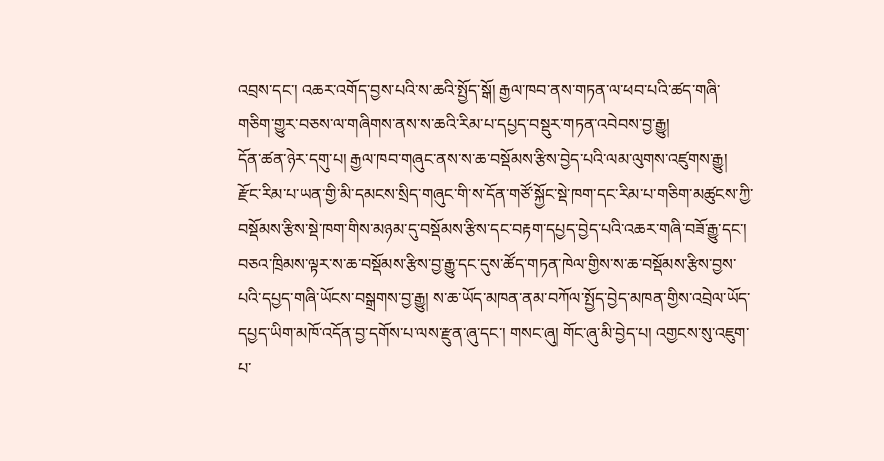འབྲས་དང་། འཆར་འགོད་བྱས་པའི་ས་ཆའི་སྤྱོད་སྒོ། རྒྱལ་ཁབ་ནས་གཏན་ལ་ཕབ་པའི་ཚད་གཞི་གཅིག་གྱུར་བཅས་ལ་གཞིགས་ནས་ས་ཆའི་རིམ་པ་དཔྱད་བསྡུར་གཏན་འབེབས་བྱ་རྒྱུ།
དོན་ཚན་ཉེར་དགུ་པ། རྒྱལ་ཁབ་གཞུང་ནས་ས་ཆ་བསྡོམས་རྩིས་བྱེད་པའི་ལམ་ལུགས་འཛུགས་རྒྱུ།
རྫོང་རིམ་པ་ཡན་གྱི་མི་དམངས་སྲིད་གཞུང་གི་ས་དོན་གཙོ་སྐྱོང་སྡེ་ཁག་དང་རིམ་པ་གཅིག་མཚུངས་ཀྱི་བསྡོམས་རྩིས་སྡེ་ཁག་གིས་མཉམ་དུ་བསྡོམས་རྩིས་དང་བརྟག་དཔྱད་བྱེད་པའི་འཆར་གཞི་བཟོ་རྒྱུ་དང་། བཅའ་ཁྲིམས་ལྟར་ས་ཆ་བསྡོམས་རྩིས་བྱ་རྒྱུ་དང་དུས་ཚོད་གཏན་ཁེལ་གྱིས་ས་ཆ་བསྡོམས་རྩིས་བྱས་པའི་དཔྱད་གཞི་ཡོངས་བསྒྲགས་བྱ་རྒྱུ། ས་ཆ་ཡོད་མཁན་ནམ་བཀོལ་སྤྱོད་བྱེད་མཁན་གྱིས་འབྲེལ་ཡོད་དཔྱད་ཡིག་མཁོ་འདོན་བྱ་དགོས་པ་ལས་རྫུན་ཞུ་དང་། གསང་ཞུ། གོང་ཞུ་མི་བྱེད་པ། འགྱངས་སུ་འཇུག་པ་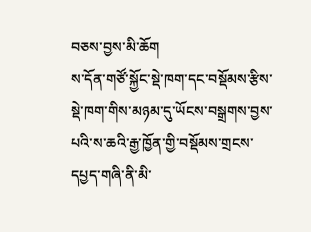བཅས་བྱས་མི་ཆོག
ས་དོན་གཙོ་སྐྱོང་སྡེ་ཁག་དང་བསྡོམས་རྩིས་སྡེ་ཁག་གིས་མཉམ་དུ་ཡོངས་བསྒྲགས་བྱས་པའི་ས་ཆའི་རྒྱ་ཁྱོན་གྱི་བསྡོམས་གྲངས་དཔྱད་གཞི་ནི་མི་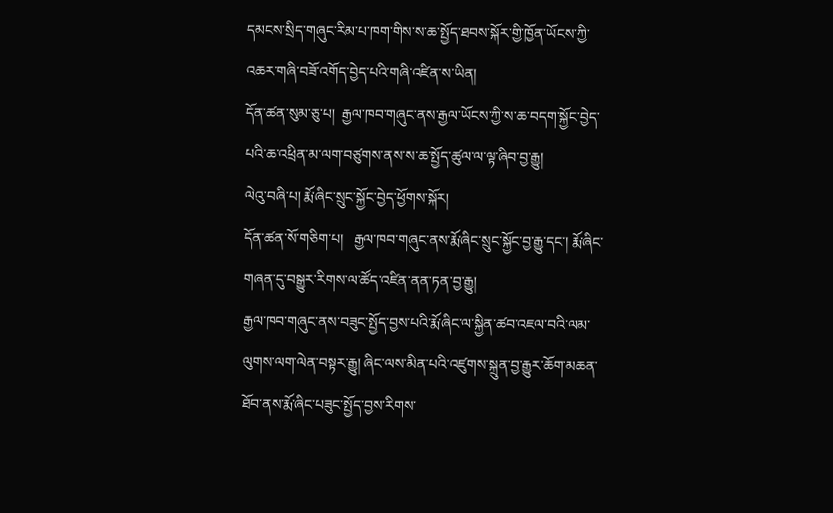དམངས་སྲིད་གཞུང་རིམ་པ་ཁག་གིས་ས་ཆ་སྤྱོད་ཐབས་སྐོར་གྱི་ཁྱོན་ཡོངས་ཀྱི་འཆར་གཞི་བཟོ་འགོད་བྱེད་པའི་གཞི་འཛིན་ས་ཡིན།
དོན་ཚན་སུམ་ཅུ་པ།  རྒྱལ་ཁབ་གཞུང་ནས་རྒྱལ་ཡོངས་ཀྱི་ས་ཆ་བདག་སྐྱོང་བྱེད་པའི་ཆ་འཕྲིན་མ་ལག་བཙུགས་ནས་ས་ཆ་སྤྱོད་ཚུལ་ལ་ལྟ་ཞིབ་བྱ་རྒྱུ།
ལེའུ་བཞི་པ། རྨོ་ཞིང་སྲུང་སྐྱོང་བྱེད་ཕྱོགས་སྐོར།
དོན་ཚན་སོ་གཅིག་པ།   རྒྱལ་ཁབ་གཞུང་ནས་རྨོ་ཞིང་སྲུང་སྐྱོང་བྱ་རྒྱུ་དང་། རྨོ་ཞིང་གཞན་དུ་བསྒྱུར་རིགས་ལ་ཚོད་འཛིན་ནན་ཏན་བྱ་རྒྱུ།
རྒྱལ་ཁབ་གཞུང་ནས་བཟུང་སྤྱོད་བྱས་པའི་རྨོ་ཞིང་ལ་སྐྱིན་ཚབ་འཇལ་བའི་ལམ་ལུགས་ལག་ལེན་བསྟར་རྒྱུ། ཞིང་ལས་མིན་པའི་འཛུགས་སྐྲུན་བྱ་རྒྱུར་ཆོག་མཆན་ཐོབ་ནས་རྨོ་ཞིང་པཟུང་སྤྱོད་བྱས་རིགས་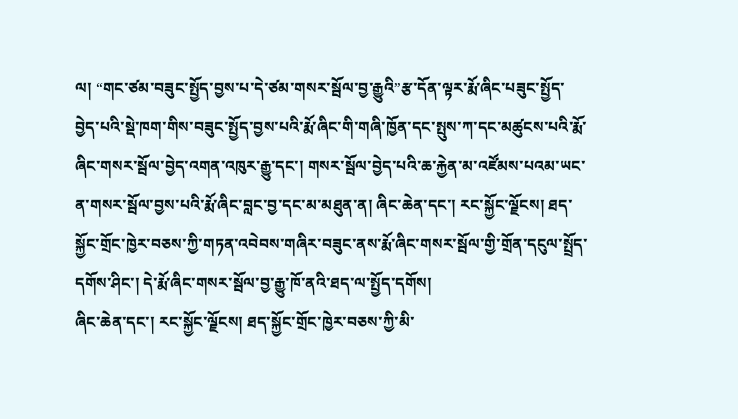ལ། “གང་ཙམ་བཟུང་སྤྱོད་བྱས་པ་དེ་ཙམ་གསར་སྦོལ་བྱ་རྒྱུའི”རྩ་དོན་ལྟར་རྨོ་ཞིང་པཟུང་སྤྱོད་བྱེད་པའི་སྡེ་ཁག་གིས་བཟུང་སྤྱོད་བྱས་པའི་རྨོ་ཞིང་གི་གཞི་ཁྱོན་དང་སྤུས་ཀ་དང་མཚུངས་པའི་རྨོ་ཞིང་གསར་སྦོལ་བྱེད་འགན་འཁུར་རྒྱུ་དང་། གསར་སྦོལ་བྱེད་པའི་ཆ་རྐྱེན་མ་འཛོམས་པའམ་ཡང་ན་གསར་སྦོལ་བྱས་པའི་རྨོ་ཞིང་བླང་བྱ་དང་མ་མཐུན་ན། ཞིང་ཆེན་དང་། རང་སྐྱོང་ལྗོངས། ཐད་སྐྱོང་གྲོང་ཁྱེར་བཅས་ཀྱི་གཏན་འབེབས་གཞིར་བཟུང་ནས་རྨོ་ཞིང་གསར་སྦོལ་གྱི་གྲོན་དངུལ་སྤྲོད་དགོས་ཤིང་། དེ་རྨོ་ཞིང་གསར་སྦོལ་བྱ་རྒྱུ་ཁོ་ནའི་ཐད་ལ་སྤྱོད་དགོས།
ཞིང་ཆེན་དང་། རང་སྐྱོང་ལྗོངས། ཐད་སྐྱོང་གྲོང་ཁྱེར་བཅས་ཀྱི་མི་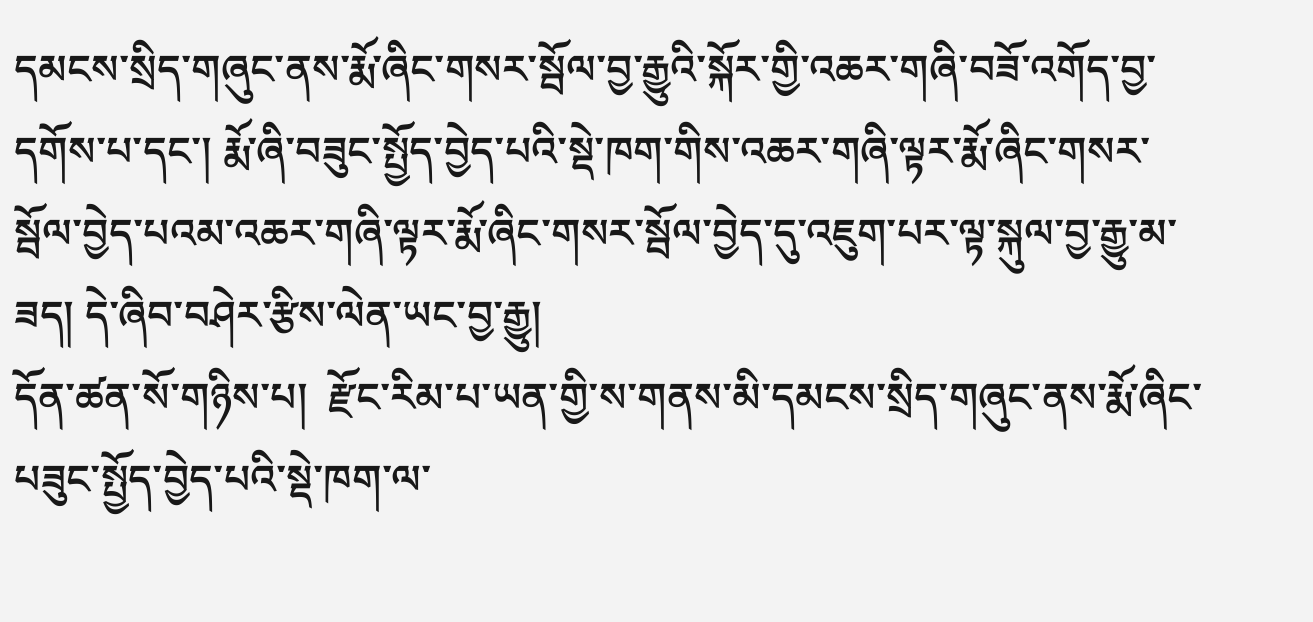དམངས་སྲིད་གཞུང་ནས་རྨོ་ཞིང་གསར་སྦོལ་བྱ་རྒྱུའི་སྐོར་གྱི་འཆར་གཞི་བཟོ་འགོད་བྱ་དགོས་པ་དང་། རྨོ་ཞི་བཟུང་སྤྱོད་བྱེད་པའི་སྡེ་ཁག་གིས་འཆར་གཞི་ལྟར་རྨོ་ཞིང་གསར་སྦོལ་བྱེད་པའམ་འཆར་གཞི་ལྟར་རྨོ་ཞིང་གསར་སྦོལ་བྱེད་དུ་འཇུག་པར་ལྟ་སྐུལ་བྱ་རྒྱུ་མ་ཟད། དེ་ཞིབ་བཤེར་རྩིས་ལེན་ཡང་བྱ་རྒྱུ།
དོན་ཚན་སོ་གཉིས་པ།  རྫོང་རིམ་པ་ཡན་གྱི་ས་གནས་མི་དམངས་སྲིད་གཞུང་ནས་རྨོ་ཞིང་པཟུང་སྤྱོད་བྱེད་པའི་སྡེ་ཁག་ལ་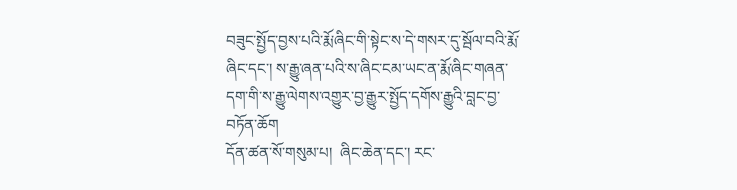བཟུང་སྤྱོད་བྱས་པའི་རྨོ་ཞིང་གི་སྟེང་ས་དེ་གསར་དུ་སྦོལ་བའི་རྨོ་ཞིང་དང་། ས་རྒྱུ་ཞན་པའི་ས་ཞིང་ངམ་ཡང་ན་རྨོ་ཞིང་གཞན་དག་གི་ས་རྒྱུ་ལེགས་འགྱུར་བྱ་རྒྱུར་སྤྱོད་དགོས་རྒྱུའི་བླང་བྱ་བཏོན་ཆོག
དོན་ཚན་སོ་གསུམ་པ།  ཞིང་ཆེན་དང་། རང་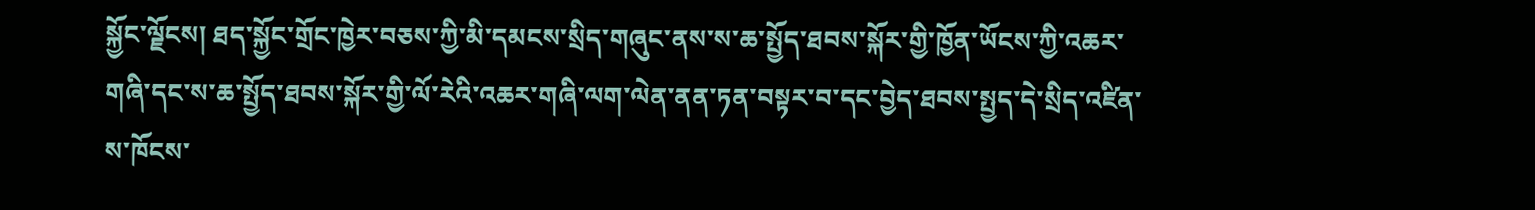སྐྱོང་ལྗོངས། ཐད་སྐྱོང་གྲོང་ཁྱེར་བཅས་ཀྱི་མི་དམངས་སྲིད་གཞུང་ནས་ས་ཆ་སྤྱོད་ཐབས་སྐོར་གྱི་ཁྱོན་ཡོངས་ཀྱི་འཆར་གཞི་དང་ས་ཆ་སྤྱོད་ཐབས་སྐོར་གྱི་ལོ་རེའི་འཆར་གཞི་ལག་ལེན་ནན་ཏན་བསྟར་བ་དང་བྱེད་ཐབས་སྤྱད་དེ་སྲིད་འཛིན་ས་ཁོངས་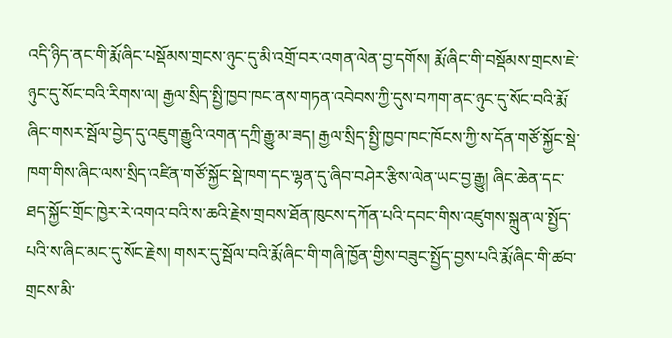འདི་ཉིད་ནང་གི་རྨོ་ཞིང་པསྡོམས་གྲངས་ཉུང་དུ་མི་འགྲོ་བར་འགན་ལེན་བྱ་དགོས། རྨོ་ཞིང་གི་བསྡོམས་གྲངས་ཇེ་ཉུང་དུ་སོང་བའི་རིགས་ལ། རྒྱལ་སྲིད་སྤྱི་ཁྱབ་ཁང་ནས་གཏན་འབེབས་ཀྱི་དུས་བཀག་ནང་ཉུང་དུ་སོང་བའི་རྨོ་ཞིང་གསར་སྦོལ་བྱེད་དུ་འཇུག་རྒྱུའི་འགན་དཀྲི་རྒྱུ་མ་ཟད། རྒྱལ་སྲིད་སྤྱི་ཁྱབ་ཁང་ཁོངས་ཀྱི་ས་དོན་གཙོ་སྐྱོང་སྡེ་ཁག་གིས་ཞིང་ལས་སྲིད་འཛིན་གཙོ་སྐྱོང་སྡེ་ཁག་དང་ལྷན་དུ་ཞིབ་བཤེར་རྩིས་ལེན་ཡང་བྱ་རྒྱུ། ཞིང་ཆེན་དང་ཐད་སྐྱོང་གྲོང་ཁྱེར་རེ་འགའ་བའི་ས་ཆའི་རྗེས་གྲབས་ཐོན་ཁུངས་དཀོན་པའི་དབང་གིས་འཛུགས་སྐྲུན་ལ་སྤྱོད་པའི་ས་ཞིང་མང་དུ་སོང་རྗེས། གསར་དུ་སྦོལ་བའི་རྨོ་ཞིང་གི་གཞི་ཁྱོན་གྱིས་བཟུང་སྤྱོད་བྱས་པའི་རྨོ་ཞིང་གི་ཚབ་གྲངས་མི་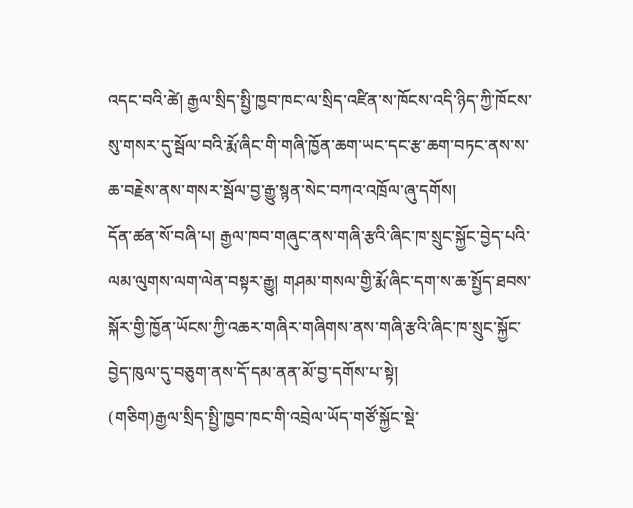འདང་བའི་ཚེ། རྒྱལ་སྲིད་སྤྱི་ཁྱབ་ཁང་ལ་སྲིད་འཛིན་ས་ཁོངས་འདི་ཉིད་ཀྱི་ཁོངས་སུ་གསར་དུ་སྦོལ་བའི་རྨོ་ཞིང་གི་གཞི་ཁྱོན་ཆག་ཡང་དང་རྩ་ཆག་བཏང་ནས་ས་ཆ་བརྗེས་ནས་གསར་སྦོལ་བྱ་རྒྱུ་སྙན་སེང་བཀའ་འཁྲོལ་ཞུ་དགོས།
དོན་ཚན་སོ་བཞི་པ། རྒྱལ་ཁབ་གཞུང་ནས་གཞི་རྩའི་ཞིང་ཁ་སྲུང་སྐྱོང་བྱེད་པའི་ལམ་ལུགས་ལག་ལེན་བསྟར་རྒྱུ། གཤམ་གསལ་གྱི་རྨོ་ཞིང་དག་ས་ཆ་སྤྱོད་ཐབས་སྐོར་གྱི་ཁྱོན་ཡོངས་ཀྱི་འཆར་གཞིར་གཞིགས་ནས་གཞི་རྩའི་ཞིང་ཁ་སྲུང་སྐྱོང་བྱེད་ཁུལ་དུ་བཅུག་ནས་དོ་དམ་ནན་མོ་བྱ་དགོས་པ་སྟེ།
(གཅིག)རྒྱལ་སྲིད་སྤྱི་ཁྱབ་ཁང་གི་འབྲེལ་ཡོད་གཙོ་སྐྱོང་སྡེ་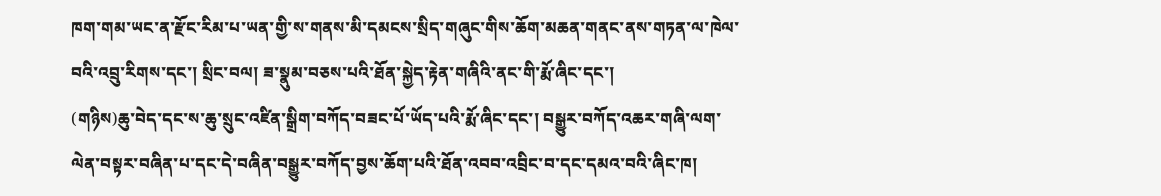ཁག་གམ་ཡང་ན་རྫོང་རིམ་པ་ཡན་གྱི་ས་གནས་མི་དམངས་སྲིད་གཞུང་གིས་ཆོག་མཆན་གནང་ནས་གཏན་ལ་ཁེལ་བའི་འབྲུ་རིགས་དང་། སྲིང་བལ། ཟ་སྣུམ་བཅས་པའི་ཐོན་སྐྱེད་རྟེན་གཞིའི་ནང་གི་རྨོ་ཞིང་དང་།
(གཉིས)ཆུ་བེད་དང་ས་ཆུ་སྲུང་འཛིན་སྒྲིག་བཀོད་བཟང་པོ་ཡོད་པའི་རྨོ་ཞིང་དང་། བསྒྱུར་བཀོད་འཆར་གཞི་ལག་ལེན་བསྟར་བཞིན་པ་དང་དེ་བཞིན་བསྒྱུར་བཀོད་བྱས་ཆོག་པའི་ཐོན་འབབ་འབྲིང་བ་དང་དམའ་བའི་ཞིང་ཁ།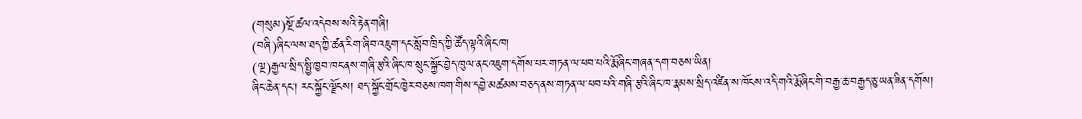(གསུམ)སྔོ་ཚལ་འདེབས་སའི་རྟེན་གཞི།
(བཞི)ཞིང་ལས་ཐད་ཀྱི་ཚན་རིག་ཞིབ་འཇུག་དང་སློབ་ཁྲིད་ཀྱི་ཚོད་ལྟའི་ཞིང་ཁ།
(ལྔ)རྒྱལ་སྲིད་སྤྱི་ཁྱབ་ཁང་ནས་གཞི་རྩའི་ཞིང་ཁ་སྲུང་སྐྱོང་བྱེད་ཁུལ་ནང་འཇུག་དགོས་པར་གཏན་ལ་ཕབ་པའི་རྨོ་ཞིང་གཞན་དག་བཅས་ཡིན།
ཞིང་ཆེན་དང་། རང་སྐྱོང་ལྗོངས། ཐད་སྐྱོང་གྲོང་ཁྱེར་བཅས་ཁག་གིས་དབྱེ་མཚམས་བཅད་ནས་གཏན་ལ་ཕབ་པའི་གཞི་རྩའི་ཞིང་ཁ་རྣམས་སྲིད་འཛིན་ས་ཁོངས་འདི་གའི་རྨོ་ཞིང་གི་བརྒྱ་ཆ་བརྒྱད་ཅུ་ཡན་ཟིན་དགོས།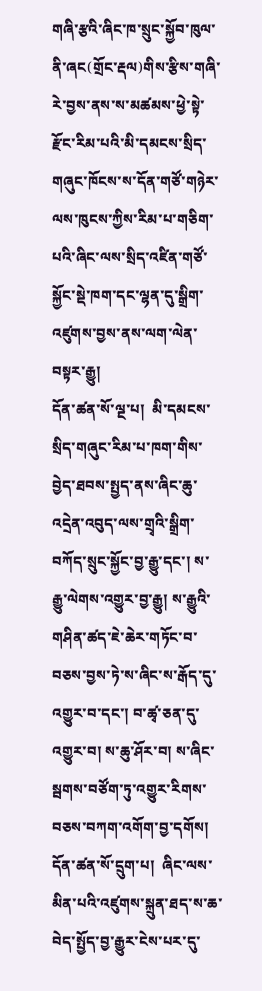གཞི་རྩའི་ཞིང་ཁ་སྲུང་སྐྱོབ་ཁུལ་ནི་ཞང(གྲོང་རྡལ)གིས་རྩིས་གཞི་རེ་བྱས་ནས་ས་མཚམས་ཕྱེ་སྟེ་རྫོང་རིམ་པའི་མི་དམངས་སྲིད་གཞུང་ཁོངས་ས་དོན་གཙོ་གཉེར་ལས་ཁུངས་ཀྱིས་རིམ་པ་གཅིག་པའི་ཞིང་ལས་སྲིད་འཛིན་གཙོ་སྐྱོང་སྡེ་ཁག་དང་ལྷན་དུ་སྒྲིག་འཛུགས་བྱས་ནས་ལག་ལེན་བསྟར་རྒྱུ།
དོན་ཚན་སོ་ལྔ་པ།  མི་དམངས་སྲིད་གཞུང་རིམ་པ་ཁག་གིས་བྱེད་ཐབས་སྤྱད་ནས་ཞིང་ཆུ་འདྲེན་འབུད་ལས་གྲྭའི་སྒྲིག་བཀོད་སྲུང་སྐྱོང་བྱ་རྒྱུ་དང་། ས་རྒྱུ་ལེགས་འགྱུར་བྱ་རྒྱུ། ས་རྒྱུའི་གཤིན་ཚད་ཇེ་ཆེར་གཏོང་བ་བཅས་བྱས་ཏེ་ས་ཞིང་ས་རྒོད་དུ་འགྱུར་བ་དང་། བ་ཚྭ་ཅན་དུ་འགྱུར་བ། ས་ཆུ་ཤོར་བ། ས་ཞིང་སྦགས་བཙོག་ཏུ་འགྱུར་རིགས་བཅས་བཀག་འགོག་བྱ་དགོས།
དོན་ཚན་སོ་དྲུག་པ།  ཞིང་ལས་མིན་པའི་འཛུགས་སྐྲུན་ཐད་ས་ཆ་བེད་སྤྱོད་བྱ་རྒྱུར་ངེས་པར་དུ་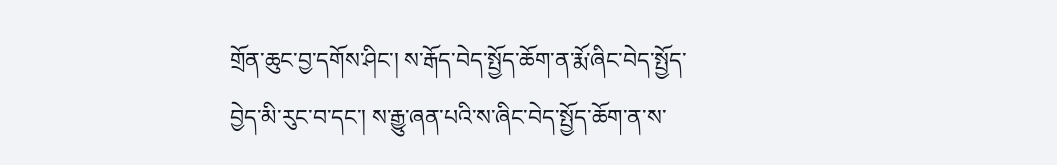གྲོན་ཆུང་བྱ་དགོས་ཤིང་། ས་རྒོད་བེད་སྤྱོད་ཆོག་ན་རྨོ་ཞིང་བེད་སྤྱོད་བྱེད་མི་རུང་བ་དང་། ས་རྒྱུ་ཞན་པའི་ས་ཞིང་བེད་སྤྱོད་ཆོག་ན་ས་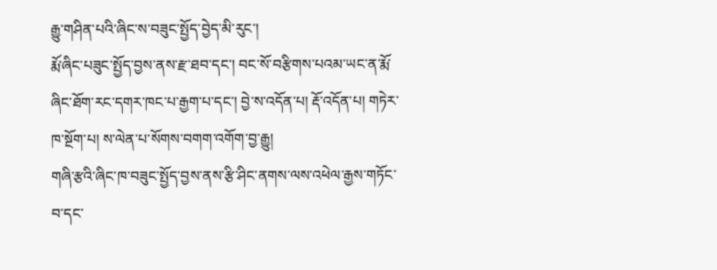རྒྱུ་གཤིན་པའི་ཞིང་ས་བཟུང་སྤྱོད་བྱེད་མི་རུང་།
རྨོ་ཞིང་པཟུང་སྤྱོད་བྱས་ནས་རྫ་ཐབ་དང་། བང་སོ་བརྩིགས་པའམ་ཡང་ན་རྨོ་ཞིང་ཐོག་རང་དགར་ཁང་པ་རྒྱག་པ་དང་། བྱེ་ས་འདོན་པ། རྡོ་འདོན་པ། གཏེར་ཁ་སྔོག་པ། ས་ལེན་པ་སོགས་བགག་འགོག་བྱ་རྒྱུ།
གཞི་རྩའི་ཞིང་ཁ་བཟུང་སྤྱོད་བྱས་ནས་རྩི་ཤིང་ནགས་ལས་འཕེལ་རྒྱས་གཏོང་བ་དང་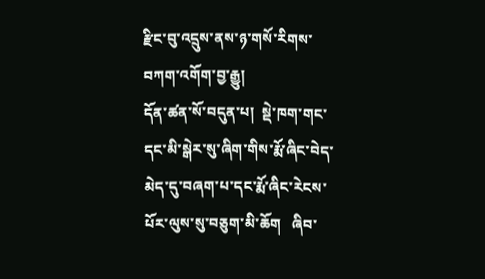རྫིང་བུ་འདྲུས་ནས་ཉ་གསོ་རིགས་བཀག་འགོག་བྱ་རྒྱུ།
དོན་ཚན་སོ་བདུན་པ།  སྡེ་ཁག་གང་དང་མི་སྒེར་སུ་ཞིག་གིས་རྨོ་ཞིང་བེད་མེད་དུ་བཞག་པ་དང་རྨོ་ཞིང་རེངས་པོར་ལུས་སུ་བཅུག་མི་ཆོག   ཞིབ་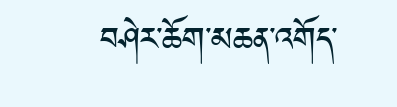བཤེར་ཆོག་མཆན་འགོད་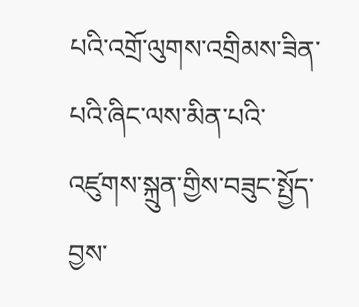པའི་འགྲོ་ལུགས་འགྲིམས་ཟིན་པའི་ཞིང་ལས་མིན་པའི་འཛུགས་སྐྲུན་གྱིས་བཟུང་སྤྱོད་བྱས་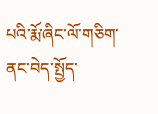པའི་རྨོ་ཞིང་ལོ་གཅིག་ནང་བེད་སྤྱོད་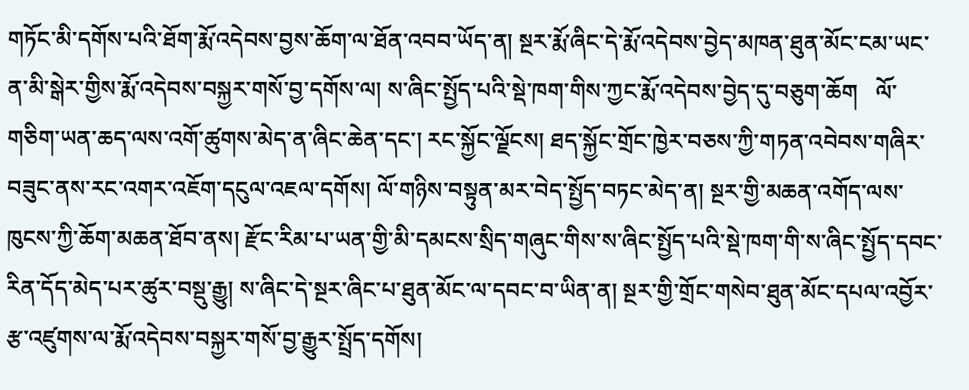གཏོང་མི་དགོས་པའི་ཐོག་རྨོ་འདེབས་བྱས་ཆོག་ལ་ཐོན་འབབ་ཡོད་ན། སྔར་རྨོ་ཞིང་དེ་རྨོ་འདེབས་བྱེད་མཁན་ཐུན་མོང་ངམ་ཡང་ན་མི་སྒེར་གྱིས་རྨོ་འདེབས་བསྐྱར་གསོ་བྱ་དགོས་ལ། ས་ཞིང་སྤྱོད་པའི་སྡེ་ཁག་གིས་ཀྱང་རྨོ་འདེབས་བྱེད་དུ་བཅུག་ཆོག   ལོ་གཅིག་ཡན་ཆད་ལས་འགོ་ཚུགས་མེད་ན་ཞིང་ཆེན་དང་། རང་སྐྱོང་ལྗོངས། ཐད་སྐྱོང་གྲོང་ཁྱེར་བཅས་ཀྱི་གཏན་འབེབས་གཞིར་བཟུང་ནས་རང་འགར་འཇོག་དངུལ་འཇལ་དགོས། ལོ་གཉིས་བསྟུན་མར་བེད་སྤྱོད་བཏང་མེད་ན། སྔར་གྱི་མཆན་འགོད་ལས་ཁུངས་ཀྱི་ཆོག་མཆན་ཐོབ་ནས། རྫོང་རིམ་པ་ཡན་གྱི་མི་དམངས་སྲིད་གཞུང་གིས་ས་ཞིང་སྤྱོད་པའི་སྡེ་ཁག་གི་ས་ཞིང་སྤྱོད་དབང་རིན་དོད་མེད་པར་ཚུར་བསྡུ་རྒྱུ། ས་ཞིང་དེ་སྔར་ཞིང་པ་ཐུན་མོང་ལ་དབང་བ་ཡིན་ན། སྔར་གྱི་གྲོང་གསེབ་ཐུན་མོང་དཔལ་འབྱོར་རྩ་འཛུགས་ལ་རྨོ་འདེབས་བསྐྱར་གསོ་བྱ་རྒྱུར་སྤྲོད་དགོས།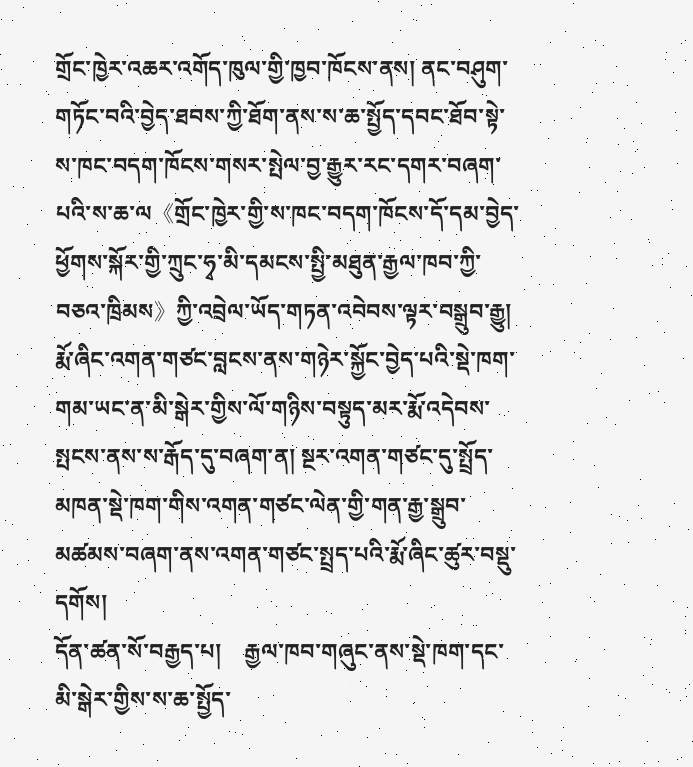གྲོང་ཁྱེར་འཆར་འགོད་ཁུལ་གྱི་ཁྱབ་ཁོངས་ནས། ནང་བཤུག་གཏོང་བའི་བྱེད་ཐབས་ཀྱི་ཐོག་ནས་ས་ཆ་སྤྱོད་དབང་ཐོབ་སྟེ་ས་ཁང་བདག་ཁོངས་གསར་སྤེལ་བྱ་རྒྱུར་རང་དགར་བཞག་པའི་ས་ཆ་ལ《གྲོང་ཁྱེར་གྱི་ས་ཁང་བདག་ཁོངས་དོ་དམ་བྱེད་ཕྱོགས་སྐོར་གྱི་ཀྲུང་ཧྭ་མི་དམངས་སྤྱི་མཐུན་རྒྱལ་ཁབ་ཀྱི་བཅའ་ཁྲིམས》ཀྱི་འབྲེལ་ཡོད་གཏན་འབེབས་ལྟར་བསྒྲུབ་རྒྱུ།
རྨོ་ཞིང་འགན་གཙང་བླངས་ནས་གཉེར་སྐྱོང་བྱེད་པའི་སྡེ་ཁག་གམ་ཡང་ན་མི་སྒེར་གྱིས་ལོ་གཉིས་བསྟུད་མར་རྨོ་འདེབས་སྤངས་ནས་ས་རྒོད་དུ་བཞག་ན། སྔར་འགན་གཙང་དུ་སྤྲོད་མཁན་སྡེ་ཁག་གིས་འགན་གཙང་ལེན་གྱི་གན་རྒྱ་སྒྲུབ་མཚམས་བཞག་ནས་འགན་གཙང་སྤྲད་པའི་རྨོ་ཞིང་ཚུར་བསྡུ་དགོས།
དོན་ཚན་སོ་བརྒྱད་པ།    རྒྱལ་ཁབ་གཞུང་ནས་སྡེ་ཁག་དང་མི་སྒེར་གྱིས་ས་ཆ་སྤྱོད་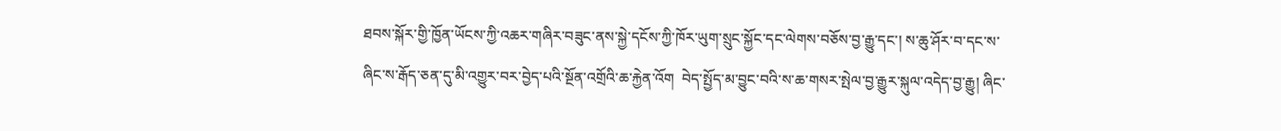ཐབས་སྐོར་གྱི་ཁྱོན་ཡོངས་ཀྱི་འཆར་གཞིར་བཟུང་ནས་སྐྱེ་དངོས་ཀྱི་ཁོར་ཡུག་སྲུང་སྐྱོང་དང་ལེགས་བཅོས་བྱ་རྒྱུ་དང་། ས་ཆུ་ཤོར་བ་དང་ས་ཞིང་ས་རྒོད་ཅན་དུ་མི་འགྱུར་བར་བྱེད་པའི་སྔོན་འགྲོའི་ཆ་རྐྱེན་འོག  བེད་སྤྱོད་མ་བྱུང་བའི་ས་ཆ་གསར་སྤེལ་བྱ་རྒྱུར་སྐུལ་འདེད་བྱ་རྒྱུ། ཞིང་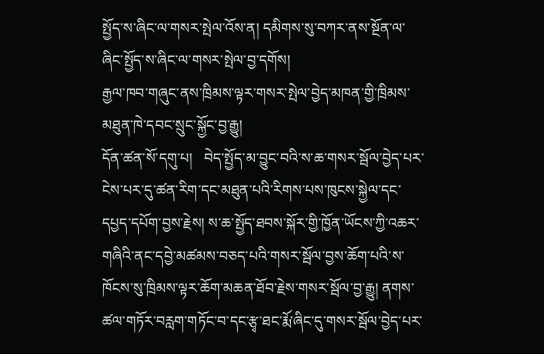སྤྱོད་ས་ཞིང་ལ་གསར་སྤེལ་འོས་ན། དམིགས་སུ་བཀར་ནས་སྔོན་ལ་ཞིང་སྤྱོད་ས་ཞིང་ལ་གསར་སྤེལ་བྱ་དགོས།
རྒྱལ་ཁབ་གཞུང་ནས་ཁྲིམས་ལྟར་གསར་སྤེལ་བྱེད་མཁན་གྱི་ཁྲིམས་མཐུན་ཁེ་དབང་སྲུང་སྐྱོང་བྱ་རྒྱུ།
དོན་ཚན་སོ་དགུ་པ།   བེད་སྤྱོད་མ་བྱུང་བའི་ས་ཆ་གསར་སྦོལ་བྱེད་པར་ངེས་པར་དུ་ཚན་རིག་དང་མཐུན་པའི་རིགས་པས་ཁུངས་སྐྱེལ་དང་དཔྱད་དཔོག་བྱས་རྗེས། ས་ཆ་སྤྱོད་ཐབས་སྐོར་གྱི་ཁྱོན་ཡོངས་ཀྱི་འཆར་གཞིའི་ནང་དབྱེ་མཚམས་བཅད་པའི་གསར་སྦོལ་བྱས་ཆོག་པའི་ས་ཁོངས་སུ་ཁྲིམས་ལྟར་ཆོག་མཆན་ཐོབ་རྗེས་གསར་སྦོལ་བྱ་རྒྱུ། ནགས་ཚལ་གཏོར་བརླག་གཏོང་བ་དང་རྩྭ་ཐང་རྨོ་ཞིང་དུ་གསར་སྦོལ་བྱེད་པར་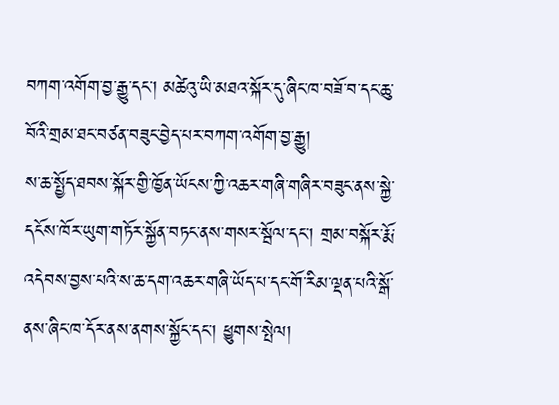བཀག་འགོག་བྱ་རྒྱུ་དང་། མཚེའུ་ཡི་མཐའ་སྐོར་དུ་ཞིང་ཁ་བཟོ་བ་དང་ཆུ་བོའི་གྲམ་ཐང་བཙན་བཟུང་བྱེད་པར་བཀག་འགོག་བྱ་རྒྱུ།
ས་ཆ་སྤྱོད་ཐབས་སྐོར་གྱི་ཁྱོན་ཡོངས་ཀྱི་འཆར་གཞི་གཞིར་བཟུང་ནས་སྐྱེ་དངོས་ཁོར་ཡུག་གཏོར་སྐྱོན་བཏང་ནས་གསར་སྦོལ་དང་། གྲམ་བསྐོར་རྨོ་འདེབས་བྱས་པའི་ས་ཆ་དག་འཆར་གཞི་ཡོད་པ་དང་གོ་རིམ་ལྡན་པའི་སྒོ་ནས་ཞིང་ཁ་དོར་ནས་ནགས་སྐྱོང་དང་། ཕྱུགས་སྤེལ།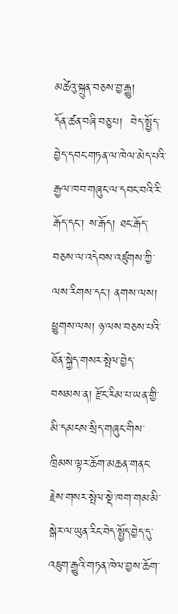མཚེའུ་སྐྲུན་བཅས་བྱ་རྒྱུ།
དོན་ཚན་བཞི་བཅུ་པ།  བེད་སྤྱོད་བྱེད་དབང་གཏན་ལ་ཁེལ་མེད་པའི་རྒྱལ་ཁབ་གཞུང་ལ་དབང་བའི་རི་རྒོད་དང་། ས་རྒོད། ཐང་རྒོད་བཅས་ལ་འདེབས་འཛུགས་ཀྱི་ལས་རིགས་དང་། ནགས་ལས། ཕྱུགས་ལས། ཉ་ལས་བཅས་པའི་ཐོན་སྐྱེད་གསར་སྤེལ་བྱེད་བསམས་ན། རྫོང་རིམ་པ་ཡན་གྱི་མི་དམངས་སྲིད་གཞུང་གིས་ཁྲིམས་ལྟར་ཆོག་མཆན་གནང་རྗེས་གསར་སྤེལ་སྡེ་ཁག་གམ་མི་སྒེར་ལ་ཡུན་རིང་བེད་སྤྱོད་བྱེད་དུ་འཇུག་རྒྱུའི་གཏན་ཁེལ་བྱས་ཆོག་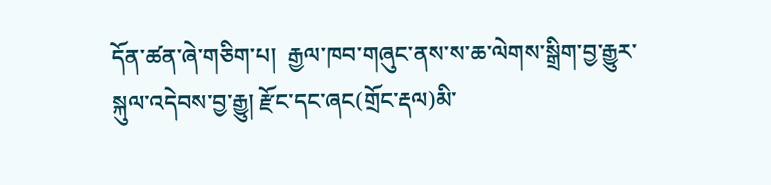དོན་ཚན་ཞེ་གཅིག་པ།  རྒྱལ་ཁབ་གཞུང་ནས་ས་ཆ་ལེགས་སྒྲིག་བྱ་རྒྱུར་སྐུལ་འདེབས་བྱ་རྒྱུ། རྫོང་དང་ཞང(གྲོང་རྡལ)མི་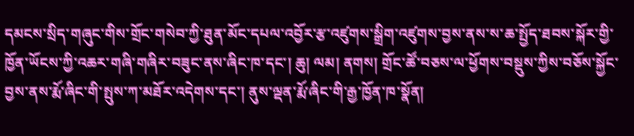དམངས་སྲིད་གཞུང་གིས་གྲོང་གསེབ་ཀྱི་ཐུན་མོང་དཔལ་འབྱོར་རྩ་འཛུགས་སྒྲིག་འཛུགས་བྱས་ནས་ས་ཆ་སྤྱོད་ཐབས་སྐོར་གྱི་ཁྱོན་ཡོངས་ཀྱི་འཆར་གཞི་གཞིར་བཟུང་ནས་ཞིང་ཁ་དང་། ཆུ། ལམ། ནགས། གྲོང་ཚོ་བཅས་ལ་ཕྱོགས་བསྡུས་ཀྱིས་བཅོས་སྐྱོང་བྱས་ནས་རྨོ་ཞིང་གི་སྤུས་ཀ་མཐོར་འདེགས་དང་། ནུས་ལྡན་རྨོ་ཞིང་གི་རྒྱ་ཁྱོན་ཁ་སྣོན།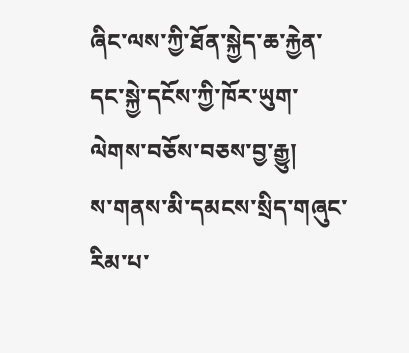ཞིང་ལས་ཀྱི་ཐོན་སྐྱེད་ཆ་རྐྱེན་དང་སྐྱེ་དངོས་ཀྱི་ཁོར་ཡུག་ལེགས་བཅོས་བཅས་བྱ་རྒྱུ།
ས་གནས་མི་དམངས་སྲིད་གཞུང་རིམ་པ་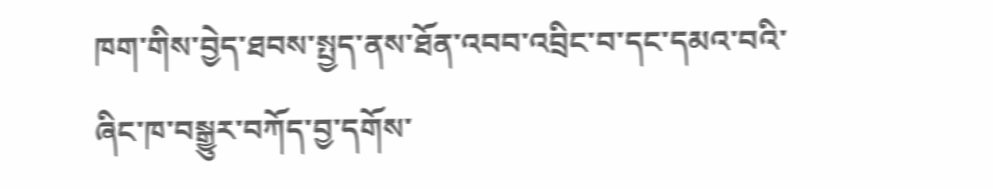ཁག་གིས་བྱེད་ཐབས་སྤྱད་ནས་ཐོན་འབབ་འབྲིང་བ་དང་དམའ་བའི་ཞིང་ཁ་བསྒྱུར་བཀོད་བྱ་དགོས་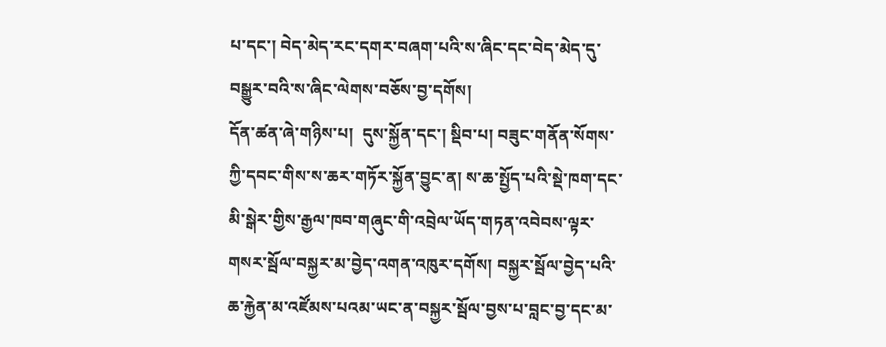པ་དང་། བེད་མེད་རང་དགར་བཞག་པའི་ས་ཞིང་དང་བེད་མེད་དུ་བསྒྱུར་བའི་ས་ཞིང་ལེགས་བཅོས་བྱ་དགོས།
དོན་ཚན་ཞེ་གཉིས་པ།  དུས་སྐྱོན་དང་། སྡིབ་པ། བཟུང་གནོན་སོགས་ཀྱི་དབང་གིས་ས་ཆར་གཏོར་སྐྱོན་བྱུང་ན། ས་ཆ་སྤྱོད་པའི་སྡེ་ཁག་དང་མི་སྒེར་གྱིས་རྒྱལ་ཁབ་གཞུང་གི་འབྲེལ་ཡོད་གཏན་འབེབས་ལྟར་གསར་སྦོལ་བསྐྱར་མ་བྱེད་འགན་འཁུར་དགོས། བསྐྱར་སྦོལ་བྱེད་པའི་ཆ་རྐྱེན་མ་འཛོམས་པའམ་ཡང་ན་བསྐྱར་སྦོལ་བྱས་པ་བླང་བྱ་དང་མ་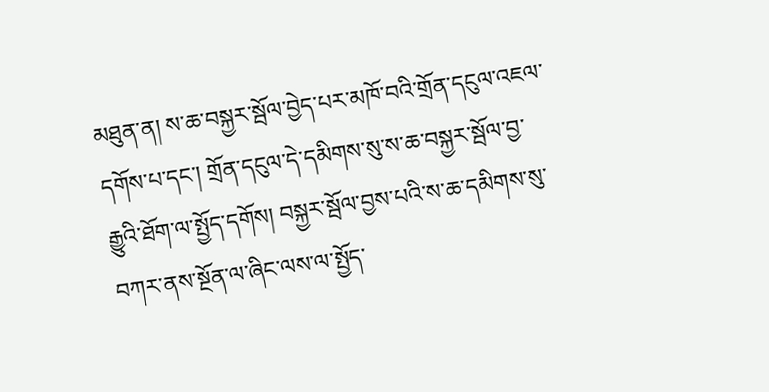མཐུན་ན། ས་ཆ་བསྐྱར་སྦོལ་བྱེད་པར་མཁོ་བའི་གྲོན་དངུལ་འཇལ་དགོས་པ་དང་། གྲོན་དངུལ་དེ་དམིགས་སུ་ས་ཆ་བསྐྱར་སྦོལ་བྱ་རྒྱུའི་ཐོག་ལ་སྤྱོད་དགོས། བསྐྱར་སྦོལ་བྱས་པའི་ས་ཆ་དམིགས་སུ་བཀར་ནས་སྔོན་ལ་ཞིང་ལས་ལ་སྤྱོད་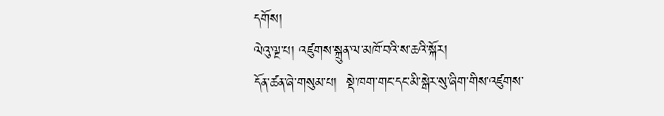དགོས།
ལེའུ་ལྔ་པ། འཛུགས་སྐྲུན་ལ་མཁོ་བའི་ས་ཆའི་སྐོར།
དོན་ཚན་ཞེ་གསུམ་པ།  སྡེ་ཁག་གང་དང་མི་སྒེར་སུ་ཞིག་གིས་འཛུགས་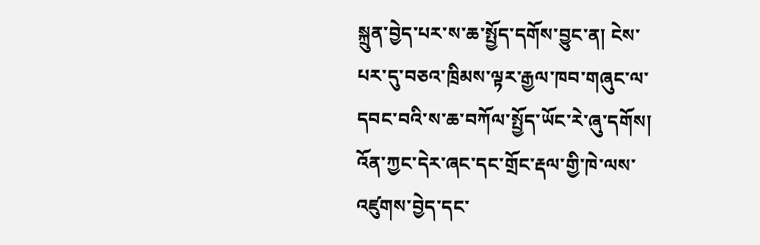སྐྲུན་བྱེད་པར་ས་ཆ་སྤྱོད་དགོས་བྱུང་ན། ངེས་པར་དུ་བཅའ་ཁྲིམས་ལྟར་རྒྱལ་ཁབ་གཞུང་ལ་དབང་བའི་ས་ཆ་བཀོལ་སྤྱོད་ཡོང་རེ་ཞུ་དགོས། འོན་ཀྱང་དེར་ཞང་དང་གྲོང་རྡལ་གྱི་ཁེ་ལས་འཛུགས་བྱེད་དང་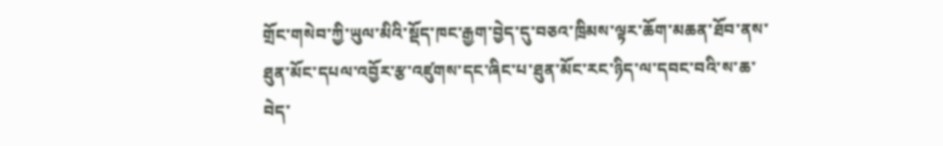གྲོང་གསེབ་ཀྱི་ཡུལ་མིའི་སྡོད་ཁང་རྒྱག་བྱེད་དུ་བཅའ་ཁྲིམས་ལྟར་ཆོག་མཆན་ཐོབ་ནས་ཐུན་མོང་དཔལ་འབྱོར་རྩ་འཛུགས་དང་ཞིང་པ་ཐུན་མོང་རང་ཉིད་ལ་དབང་བའི་ས་ཆ་བེད་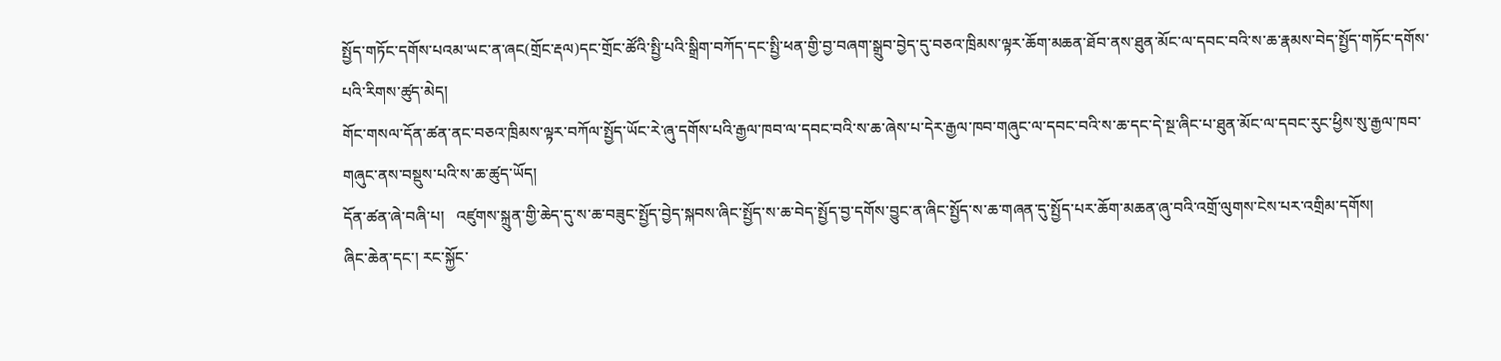སྤྱོད་གཏོང་དགོས་པའམ་ཡང་ན་ཞང(གྲོང་རྡལ)དང་གྲོང་ཚོའི་སྤྱི་པའི་སྒྲིག་བཀོད་དང་སྤྱི་ཕན་གྱི་བྱ་བཞག་སྒྲུབ་བྱེད་དུ་བཅའ་ཁྲིམས་ལྟར་ཆོག་མཆན་ཐོབ་ནས་ཐུན་མོང་ལ་དབང་བའི་ས་ཆ་རྣམས་བེད་སྤྱོད་གཏོང་དགོས་པའི་རིགས་ཚུད་མེད།
གོང་གསལ་དོན་ཚན་ནང་བཅའ་ཁྲིམས་ལྟར་བཀོལ་སྤྱོད་ཡོང་རེ་ཞུ་དགོས་པའི་རྒྱལ་ཁབ་ལ་དབང་བའི་ས་ཆ་ཞེས་པ་དེར་རྒྱལ་ཁབ་གཞུང་ལ་དབང་བའི་ས་ཆ་དང་དེ་སྔ་ཞིང་པ་ཐུན་མོང་ལ་དབང་རུང་ཕྱིས་སུ་རྒྱལ་ཁབ་གཞུང་ནས་བསྡུས་པའི་ས་ཆ་ཚུད་ཡོད།
དོན་ཚན་ཞེ་བཞི་པ།   འཛུགས་སྐྲུན་གྱི་ཆེད་དུ་ས་ཆ་བཟུང་སྤྱོད་བྱེད་སྐབས་ཞིང་སྤྱོད་ས་ཆ་བེད་སྤྱོད་བྱ་དགོས་བྱུང་ན་ཞིང་སྤྱོད་ས་ཆ་གཞན་དུ་སྤྱོད་པར་ཆོག་མཆན་ཞུ་བའི་འགྲོ་ལུགས་ངེས་པར་འགྲིམ་དགོས།
ཞིང་ཆེན་དང་། རང་སྐྱོང་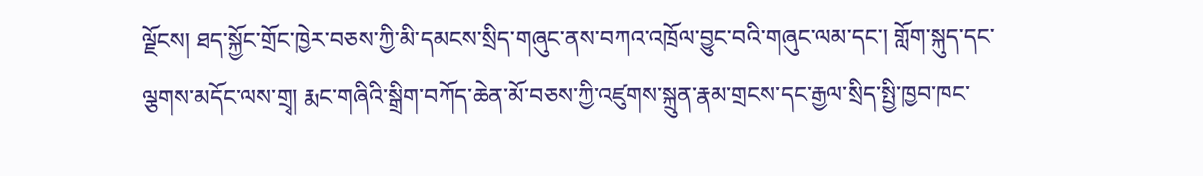ལྗོངས། ཐད་སྐྱོང་གྲོང་ཁྱེར་བཅས་ཀྱི་མི་དམངས་སྲིད་གཞུང་ནས་བཀའ་འཁྲོལ་བྱུང་བའི་གཞུང་ལམ་དང་། གློག་སྐུད་དང་ལྕགས་མདོང་ལས་གྲྭ། རྨང་གཞིའི་སྒྲིག་བཀོད་ཆེན་མོ་བཅས་ཀྱི་འཛུགས་སྐྲུན་རྣམ་གྲངས་དང་རྒྱལ་སྲིད་སྤྱི་ཁྱབ་ཁང་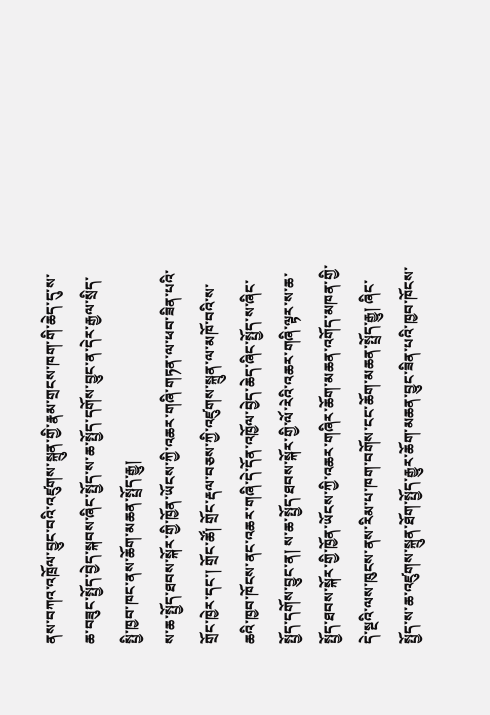ནས་བཀའ་འཁྲོལ་བྱུང་བའི་འཛུགས་སྐྲུན་གྱི་རྣམ་གྲངས་ཁག་གི་ཆེད་དུ་ས་ཆ་བཟུང་སྤྱོད་བྱེད་སྐབས་ཞིང་སྤྱོད་ས་ཆ་སྤྱོད་དགོས་བྱུང་ན་དེར་རྒྱལ་སྲིད་སྤྱི་ཁྱབ་ཁང་ནས་ཆོག་མཆན་སྤྲོད་རྒྱུ།
ས་ཆ་སྤྱོད་ཐབས་སྐོར་གྱི་ཁྱོན་ཡོངས་ཀྱི་འཆར་གཞི་གཏན་ལ་ཕབ་ཟིན་པའི་གྲོང་ཁྱེར་དང་། གྲོང་ཚོ། གྲོང་རྡལ་བཅས་ཀྱི་འཛུགས་སྐྲུན་ལ་མཁོ་བའི་ས་ཆའི་ཁྱབ་ཁོངས་ནང་འཆར་གཞི་དེ་དོན་འཁྱོལ་བྱེད་ཆེད་ཞིང་སྤྱོད་ས་ཞིང་སྤྱོད་དགོས་བྱུང་ན། ས་ཆ་སྤྱོད་ཐབས་སྐོར་གྱི་ལོ་རེའི་འཆར་གཞི་ལྟར་ས་ཆ་སྤྱོད་ཐབས་སྐོར་གྱི་ཁྱོན་ཡོངས་ཀྱི་འཆར་གཞིར་ཆོག་མཆན་འགོད་མཁན་གྱི་དེ་སྔའི་ལས་ཁུངས་ནས་རིམ་པ་ཁག་བགོས་ངང་ཆོག་མཆན་སྤྲོད་རྒྱུ། ཞིང་སྤྱོད་ས་ཆ་འཛུགས་སྐྲུན་ཐོག་སྤྱོད་རྒྱུར་ཆོག་མཆན་བྱུང་ཟིན་པའི་ཁྱབ་ཁོངས་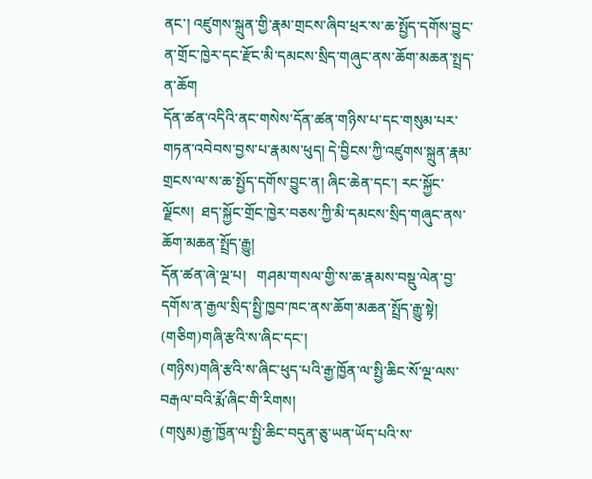ནང་། འཛུགས་སྐྲུན་གྱི་རྣམ་གྲངས་ཞིབ་ཕྲར་ས་ཆ་སྤྱོད་དགོས་བྱུང་ན་གྲོང་ཁྱེར་དང་རྫོང་མི་དམངས་སྲིད་གཞུང་ནས་ཆོག་མཆན་སྤྲད་ན་ཆོག
དོན་ཚན་འདིའི་ནང་གསེས་དོན་ཚན་གཉིས་པ་དང་གསུམ་པར་གཏན་འབེབས་བྱས་པ་རྣམས་ཕུད། དེ་བྱིངས་ཀྱི་འཛུགས་སྐྲུན་རྣམ་གྲངས་ལ་ས་ཆ་སྤྱོད་དགོས་བྱུང་ན། ཞིང་ཆེན་དང་། རང་སྐྱོང་ལྗོངས།  ཐད་སྐྱོང་གྲོང་ཁྱེར་བཅས་ཀྱི་མི་དམངས་སྲིད་གཞུང་ནས་ཆོག་མཆན་སྤྲོད་རྒྱུ།
དོན་ཚན་ཞེ་ལྔ་པ།   གཤམ་གསལ་གྱི་ས་ཆ་རྣམས་བསྡུ་ལེན་བྱ་དགོས་ན་རྒྱལ་སྲིད་སྤྱི་ཁྱབ་ཁང་ནས་ཆོག་མཆན་སྤྲོད་རྒྱུ་སྟེ།
(གཅིག)གཞི་རྩའི་ས་ཞིང་དང་།
(གཉིས)གཞི་རྩའི་ས་ཞིང་ཕུད་པའི་རྒྱ་ཁྱོན་ལ་སྤྱི་ཆིང་སོ་ལྔ་ལས་བརྒལ་བའི་རྨོ་ཞིང་གི་རིགས།
(གསུམ)རྒྱ་ཁྱོན་ལ་སྤྱི་ཆིང་བདུན་ཅུ་ཡན་ཡོད་པའི་ས་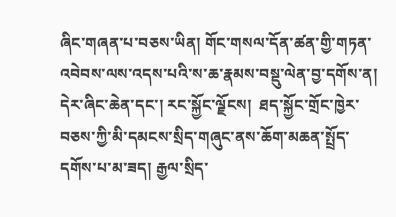ཞིང་གཞན་པ་བཅས་ཡིན། གོང་གསལ་དོན་ཚན་གྱི་གཏན་འབེབས་ལས་འདས་པའི་ས་ཆ་རྣམས་བསྡུ་ལེན་བྱ་དགོས་ན། དེར་ཞིང་ཆེན་དང་། རང་སྐྱོང་ལྗོངས།  ཐད་སྐྱོང་གྲོང་ཁྱེར་བཅས་ཀྱི་མི་དམངས་སྲིད་གཞུང་ནས་ཆོག་མཆན་སྤྲོད་དགོས་པ་མ་ཟད། རྒྱལ་སྲིད་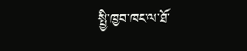སྤྱི་ཁྱབ་ཁང་ལ་ཐོ་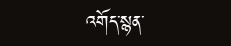འགོད་སྙན་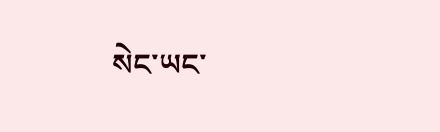སེང་ཡང་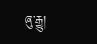ཞུ་རྒྱུ།